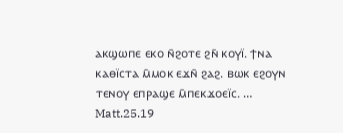ⲁⲕϣⲱⲡⲉ ⲉⲕⲟ ⲛ̄ϩⲟⲧⲉ ϩⲛ̄ ⲕⲟⲩⲓ̈. ϯⲛⲁ ⲕⲁⲑⲓ̈ⲥⲧⲁ ⲙ̄ⲙⲟⲕ ⲉϫⲛ̄ ϩⲁϩ. ⲃⲱⲕ ⲉϩⲟⲩⲛ ⲧⲉⲛⲟⲩ ⲉⲡⲣⲁϣⲉ ⲙ̄ⲡⲉⲕϫⲟⲉⲓ̈ⲥ. …
Matt.25.19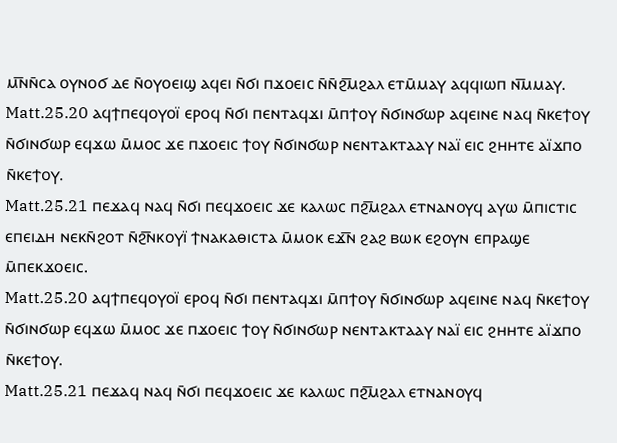ⲙ︤ⲛ︥ⲛ̄ⲥⲁ ⲟⲩⲛⲟϭ ⲇⲉ ⲛ̄ⲟⲩⲟⲉⲓϣ ⲁϥⲉⲓ ⲛ̄ϭⲓ ⲡϫⲟⲉⲓⲥ ⲛ̄ⲛ̄ϩ︤ⲙ︥ϩⲁⲗ ⲉⲧⲙ̄ⲙⲁⲩ ⲁϥϥⲓⲱⲡ ⲛ︤ⲙ︥ⲙⲁⲩ.
Matt.25.20 ⲁϥϯⲡⲉϥⲟⲩⲟⲓ̈ ⲉⲣⲟϥ ⲛ̄ϭⲓ ⲡⲉⲛⲧⲁϥϫⲓ ⲙ̄ⲡϯⲟⲩ ⲛ̄ϭⲓⲛϭⲱⲣ ⲁϥⲉⲓⲛⲉ ⲛⲁϥ ⲛ̄ⲕⲉϯⲟⲩ ⲛ̄ϭⲓⲛϭⲱⲣ ⲉϥϫⲱ ⲙ̄ⲙⲟⲥ ϫⲉ ⲡϫⲟⲉⲓⲥ ϯⲟⲩ ⲛ̄ϭⲓⲛϭⲱⲣ ⲛⲉⲛⲧⲁⲕⲧⲁⲁⲩ ⲛⲁⲓ̈ ⲉⲓⲥ ϩⲏⲏⲧⲉ ⲁⲓ̈ϫⲡⲟ ⲛ̄ⲕⲉϯⲟⲩ.
Matt.25.21 ⲡⲉϫⲁϥ ⲛⲁϥ ⲛ̄ϭⲓ ⲡⲉϥϫⲟⲉⲓⲥ ϫⲉ ⲕⲁⲗⲱⲥ ⲡϩ︤ⲙ︥ϩⲁⲗ ⲉⲧⲛⲁⲛⲟⲩϥ ⲁⲩⲱ ⲙ̄ⲡⲓⲥⲧⲓⲥ ⲉⲡⲉⲓⲇⲏ ⲛⲉⲕⲛ̄ϩⲟⲧ ⲛ̄ϩ︤ⲛ︥ⲕⲟⲩⲓ̈ ϯⲛⲁⲕⲁⲑⲓⲥⲧⲁ ⲙ̄ⲙⲟⲕ ⲉϫ︤ⲛ︥ ϩⲁϩ ⲃⲱⲕ ⲉϩⲟⲩⲛ ⲉⲡⲣⲁϣⲉ ⲙ̄ⲡⲉⲕϫⲟⲉⲓⲥ.
Matt.25.20 ⲁϥϯⲡⲉϥⲟⲩⲟⲓ̈ ⲉⲣⲟϥ ⲛ̄ϭⲓ ⲡⲉⲛⲧⲁϥϫⲓ ⲙ̄ⲡϯⲟⲩ ⲛ̄ϭⲓⲛϭⲱⲣ ⲁϥⲉⲓⲛⲉ ⲛⲁϥ ⲛ̄ⲕⲉϯⲟⲩ ⲛ̄ϭⲓⲛϭⲱⲣ ⲉϥϫⲱ ⲙ̄ⲙⲟⲥ ϫⲉ ⲡϫⲟⲉⲓⲥ ϯⲟⲩ ⲛ̄ϭⲓⲛϭⲱⲣ ⲛⲉⲛⲧⲁⲕⲧⲁⲁⲩ ⲛⲁⲓ̈ ⲉⲓⲥ ϩⲏⲏⲧⲉ ⲁⲓ̈ϫⲡⲟ ⲛ̄ⲕⲉϯⲟⲩ.
Matt.25.21 ⲡⲉϫⲁϥ ⲛⲁϥ ⲛ̄ϭⲓ ⲡⲉϥϫⲟⲉⲓⲥ ϫⲉ ⲕⲁⲗⲱⲥ ⲡϩ︤ⲙ︥ϩⲁⲗ ⲉⲧⲛⲁⲛⲟⲩϥ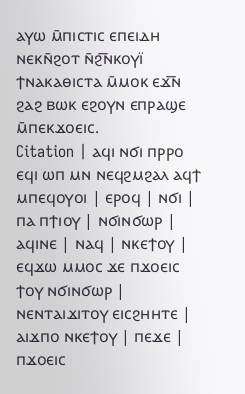ⲁⲩⲱ ⲙ̄ⲡⲓⲥⲧⲓⲥ ⲉⲡⲉⲓⲇⲏ ⲛⲉⲕⲛ̄ϩⲟⲧ ⲛ̄ϩ︤ⲛ︥ⲕⲟⲩⲓ̈ ϯⲛⲁⲕⲁⲑⲓⲥⲧⲁ ⲙ̄ⲙⲟⲕ ⲉϫ︤ⲛ︥ ϩⲁϩ ⲃⲱⲕ ⲉϩⲟⲩⲛ ⲉⲡⲣⲁϣⲉ ⲙ̄ⲡⲉⲕϫⲟⲉⲓⲥ.
Citation | ⲁϥⲓ ⲛϭⲓ ⲡⲣⲣⲟ ⲉϥⲓ ⲱⲡ ⲙⲛ ⲛⲉϥϩⲙϩⲁⲗ ⲁϥϯ ⲙⲡⲉϥⲟⲩⲟⲓ | ⲉⲣⲟϥ | ⲛϭⲓ | ⲡⲁ ⲡϯⲓⲟⲩ | ⲛϭⲓⲛϭⲱⲣ | ⲁϥⲓⲛⲉ | ⲛⲁϥ | ⲛⲕⲉϯⲟⲩ | ⲉϥϫⲱ ⲙⲙⲟⲥ ϫⲉ ⲡϫⲟⲉⲓⲥ ϯⲟⲩ ⲛϭⲓⲛϭⲱⲣ | ⲛⲉⲛⲧⲁⲓϫⲓⲧⲟⲩ ⲉⲓⲥϩⲏⲏⲧⲉ | ⲁⲓϫⲡⲟ ⲛⲕⲉϯⲟⲩ | ⲡⲉϫⲉ | ⲡϫⲟⲉⲓⲥ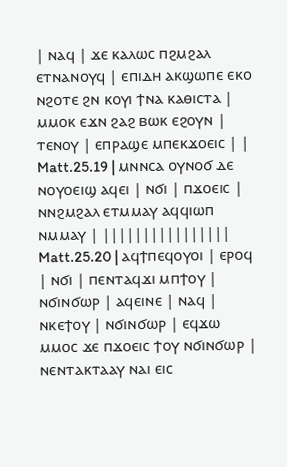| ⲛⲁϥ | ϫⲉ ⲕⲁⲗⲱⲥ ⲡϩⲙϩⲁⲗ ⲉⲧⲛⲁⲛⲟⲩϥ | ⲉⲡⲓⲇⲏ ⲁⲕϣⲱⲡⲉ ⲉⲕⲟ ⲛϩⲟⲧⲉ ϩⲛ ⲕⲟⲩⲓ ϯⲛⲁ ⲕⲁⲑⲓⲥⲧⲁ | ⲙⲙⲟⲕ ⲉϫⲛ ϩⲁϩ ⲃⲱⲕ ⲉϩⲟⲩⲛ | ⲧⲉⲛⲟⲩ | ⲉⲡⲣⲁϣⲉ ⲙⲡⲉⲕϫⲟⲉⲓⲥ | |
Matt.25.19 | ⲙⲛⲛⲥⲁ ⲟⲩⲛⲟϭ ⲇⲉ ⲛⲟⲩⲟⲉⲓϣ ⲁϥⲉⲓ | ⲛϭⲓ | ⲡϫⲟⲉⲓⲥ | ⲛⲛϩⲙϩⲁⲗ ⲉⲧⲙⲙⲁⲩ ⲁϥϥⲓⲱⲡ ⲛⲙⲙⲁⲩ | ||||||||||||||||
Matt.25.20 | ⲁϥϯⲡⲉϥⲟⲩⲟⲓ | ⲉⲣⲟϥ | ⲛϭⲓ | ⲡⲉⲛⲧⲁϥϫⲓ ⲙⲡϯⲟⲩ | ⲛϭⲓⲛϭⲱⲣ | ⲁϥⲉⲓⲛⲉ | ⲛⲁϥ | ⲛⲕⲉϯⲟⲩ | ⲛϭⲓⲛϭⲱⲣ | ⲉϥϫⲱ ⲙⲙⲟⲥ ϫⲉ ⲡϫⲟⲉⲓⲥ ϯⲟⲩ ⲛϭⲓⲛϭⲱⲣ | ⲛⲉⲛⲧⲁⲕⲧⲁⲁⲩ ⲛⲁⲓ ⲉⲓⲥ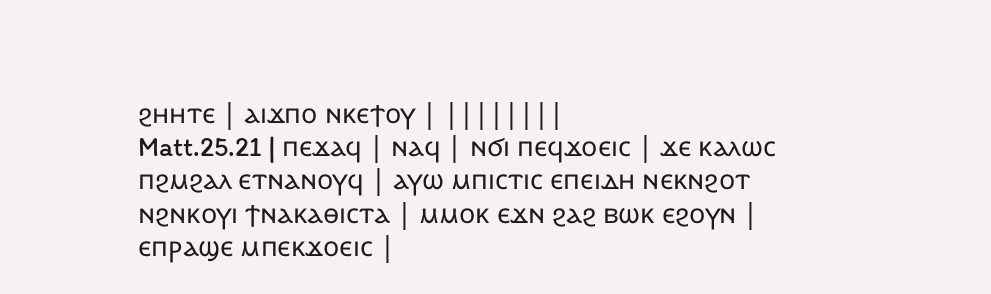ϩⲏⲏⲧⲉ | ⲁⲓϫⲡⲟ ⲛⲕⲉϯⲟⲩ | ||||||||
Matt.25.21 | ⲡⲉϫⲁϥ | ⲛⲁϥ | ⲛϭⲓ ⲡⲉϥϫⲟⲉⲓⲥ | ϫⲉ ⲕⲁⲗⲱⲥ ⲡϩⲙϩⲁⲗ ⲉⲧⲛⲁⲛⲟⲩϥ | ⲁⲩⲱ ⲙⲡⲓⲥⲧⲓⲥ ⲉⲡⲉⲓⲇⲏ ⲛⲉⲕⲛϩⲟⲧ ⲛϩⲛⲕⲟⲩⲓ ϯⲛⲁⲕⲁⲑⲓⲥⲧⲁ | ⲙⲙⲟⲕ ⲉϫⲛ ϩⲁϩ ⲃⲱⲕ ⲉϩⲟⲩⲛ | ⲉⲡⲣⲁϣⲉ ⲙⲡⲉⲕϫⲟⲉⲓⲥ |